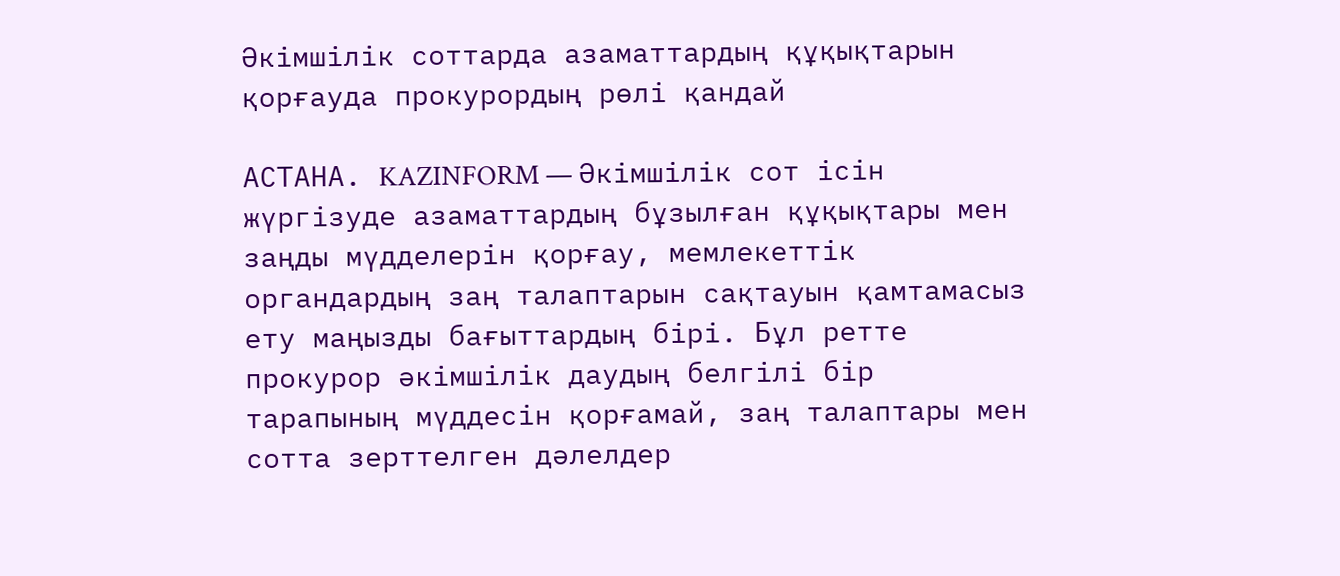Әкімшілік соттарда азаматтардың құқықтарын қорғауда прокурордың рөлі қандай

АСТАНА. KAZINFORM — Әкімшілік сот ісін жүргізуде азаматтардың бұзылған құқықтары мен заңды мүдделерін қорғау, мемлекеттік органдардың заң талаптарын сақтауын қамтамасыз ету маңызды бағыттардың бірі. Бұл ретте прокурор әкімшілік даудың белгілі бір тарапының мүддесін қорғамай, заң талаптары мен сотта зерттелген дәлелдер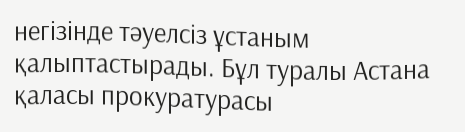негізінде тәуелсіз ұстаным қалыптастырады. Бұл туралы Астана қаласы прокуратурасы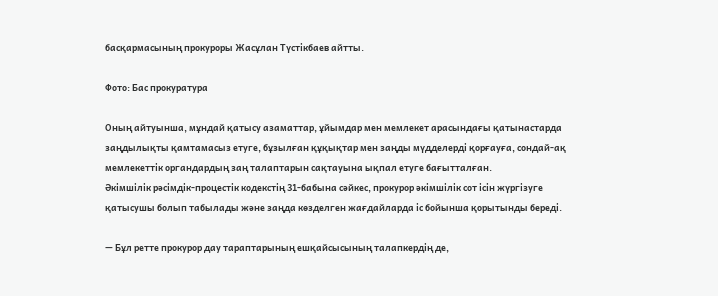басқармасының прокуроры Жасұлан Түстікбаев айтты.

Фото: Бас прокуратура

Оның айтуынша, мұндай қатысу азаматтар, ұйымдар мен мемлекет арасындағы қатынастарда заңдылықты қамтамасыз етуге, бұзылған құқықтар мен заңды мүдделерді қорғауға, сондай-ақ мемлекеттік органдардың заң талаптарын сақтауына ықпал етуге бағытталған.
Әкімшілік рәсімдік-процестік кодекстің 31-бабына сәйкес, прокурор әкімшілік сот ісін жүргізуге қатысушы болып табылады және заңда көзделген жағдайларда іс бойынша қорытынды береді.

— Бұл ретте прокурор дау тараптарының ешқайсысының талапкердің де,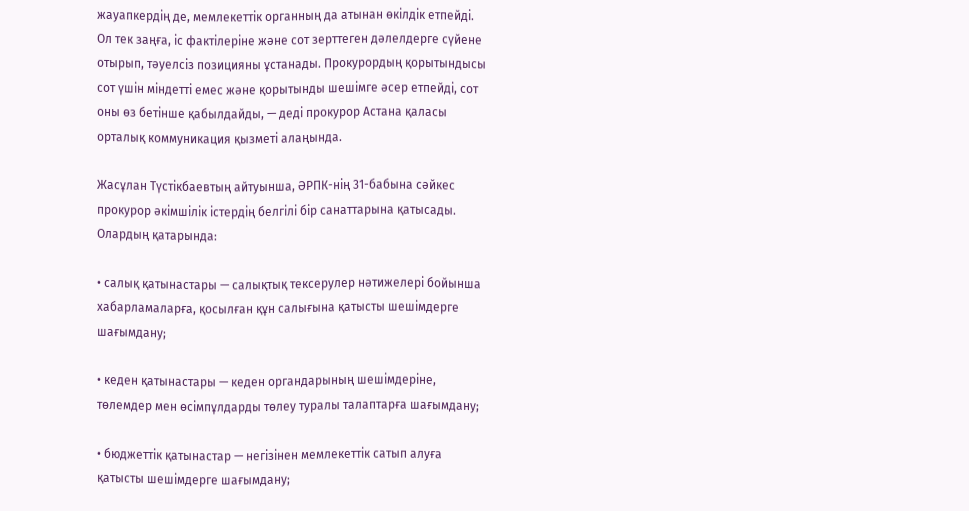жауапкердің де, мемлекеттік органның да атынан өкілдік етпейді. Ол тек заңға, іс фактілеріне және сот зерттеген дәлелдерге сүйене отырып, тәуелсіз позицияны ұстанады. Прокурордың қорытындысы сот үшін міндетті емес және қорытынды шешімге әсер етпейді, сот оны өз бетінше қабылдайды, — деді прокурор Астана қаласы орталық коммуникация қызметі алаңында.

Жасұлан Түстікбаевтың айтуынша, ӘРПК-нің 31-бабына сәйкес прокурор әкімшілік істердің белгілі бір санаттарына қатысады.
Олардың қатарында:

• салық қатынастары — салықтық тексерулер нәтижелері бойынша хабарламаларға, қосылған құн салығына қатысты шешімдерге шағымдану;

• кеден қатынастары — кеден органдарының шешімдеріне, төлемдер мен өсімпұлдарды төлеу туралы талаптарға шағымдану;

• бюджеттік қатынастар — негізінен мемлекеттік сатып алуға қатысты шешімдерге шағымдану;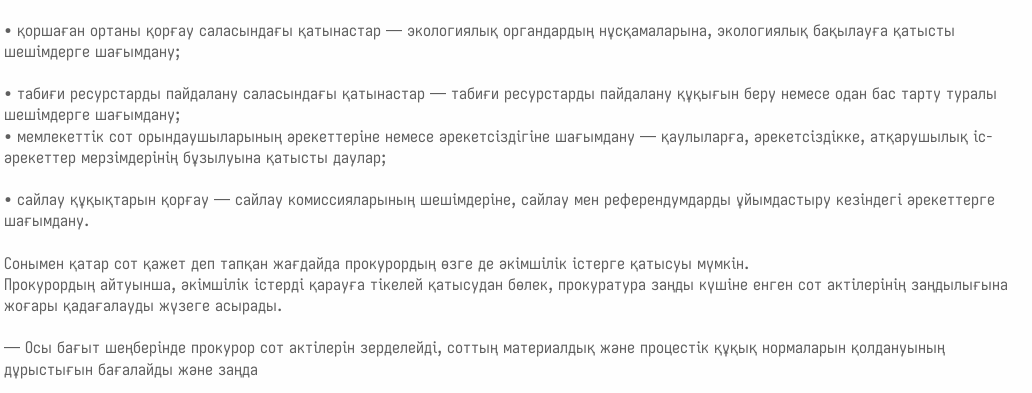• қоршаған ортаны қорғау саласындағы қатынастар — экологиялық органдардың нұсқамаларына, экологиялық бақылауға қатысты шешімдерге шағымдану;

• табиғи ресурстарды пайдалану саласындағы қатынастар — табиғи ресурстарды пайдалану құқығын беру немесе одан бас тарту туралы шешімдерге шағымдану;
• мемлекеттік сот орындаушыларының әрекеттеріне немесе әрекетсіздігіне шағымдану — қаулыларға, әрекетсіздікке, атқарушылық іс-әрекеттер мерзімдерінің бұзылуына қатысты даулар;

• сайлау құқықтарын қорғау — сайлау комиссияларының шешімдеріне, сайлау мен референдумдарды ұйымдастыру кезіндегі әрекеттерге шағымдану.

Сонымен қатар сот қажет деп тапқан жағдайда прокурордың өзге де әкімшілік істерге қатысуы мүмкін.
Прокурордың айтуынша, әкімшілік істерді қарауға тікелей қатысудан бөлек, прокуратура заңды күшіне енген сот актілерінің заңдылығына жоғары қадағалауды жүзеге асырады.

— Осы бағыт шеңберінде прокурор сот актілерін зерделейді, соттың материалдық және процестік құқық нормаларын қолдануының дұрыстығын бағалайды және заңда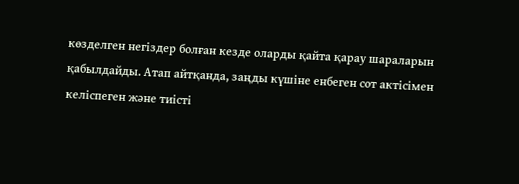көзделген негіздер болған кезде оларды қайта қарау шараларын қабылдайды. Атап айтқанда, заңды күшіне енбеген сот актісімен келіспеген және тиісті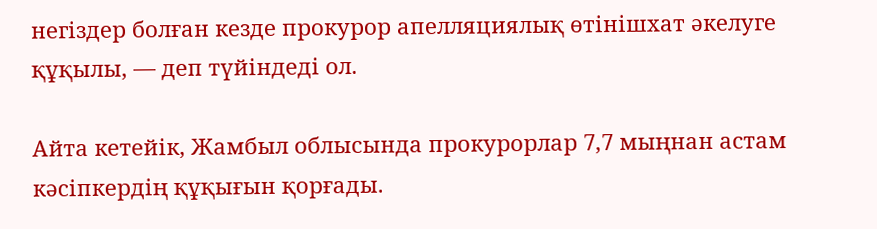негіздер болған кезде прокурор апелляциялық өтінішхат әкелуге құқылы, — деп түйіндеді ол.

Айта кетейік, Жамбыл облысында прокурорлар 7,7 мыңнан астам кәсіпкердің құқығын қорғады.